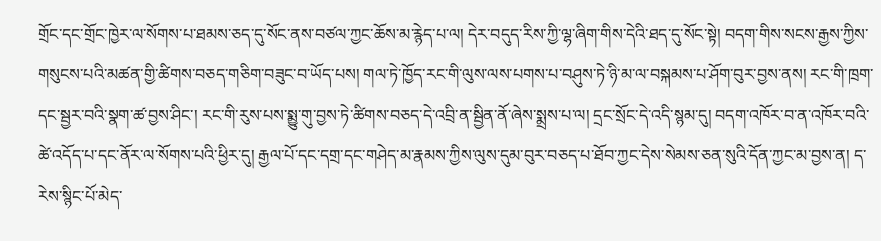གྲོང་དང་གྲོང་ཁྱེར་ལ་སོགས་པ་ཐམས་ཅད་དུ་སོང་ནས་བཙལ་ཀྱང་ཆོས་མ་རྙེད་པ་ལ། དེར་བདུད་རིས་ཀྱི་ལྷ་ཞིག་གིས་དེའི་ཐད་དུ་སོང་སྟེ། བདག་གིས་སངས་རྒྱས་ཀྱིས་གསུངས་པའི་མཚན་གྱི་ཚིགས་བཅད་གཅིག་བཟུང་བ་ཡོད་པས། གལ་ཏེ་ཁྱོད་རང་གི་ལུས་ལས་པགས་པ་བཤུས་ཏེ་ཉི་མ་ལ་བསྐམས་པ་ཤོག་བུར་བྱས་ནས། རང་གི་ཁྲག་དང་སྦྱར་བའི་སྣག་ཚ་བྱས་ཤིང་། རང་གི་རུས་པས་སྨྱུ་གུ་བྱས་ཏེ་ཚིགས་བཅད་དེ་འབྲི་ན་སྦྱིན་ནོ་ཞེས་སྨྲས་པ་ལ། དྲང་སྲོང་དེ་འདི་སྙམ་དུ། བདག་འཁོར་བ་ན་འཁོར་བའི་ཚེ་འདོད་པ་དང་ནོར་ལ་སོགས་པའི་ཕྱིར་དུ། རྒྱལ་པོ་དང་དགྲ་དང་གཤེད་མ་རྣམས་ཀྱིས་ལུས་དུམ་བུར་བཅད་པ་ཐོབ་ཀྱང་དེས་སེམས་ཅན་སུའི་དོན་ཀྱང་མ་བྱས་ན། ད་རེས་སྙིང་པོ་མེད་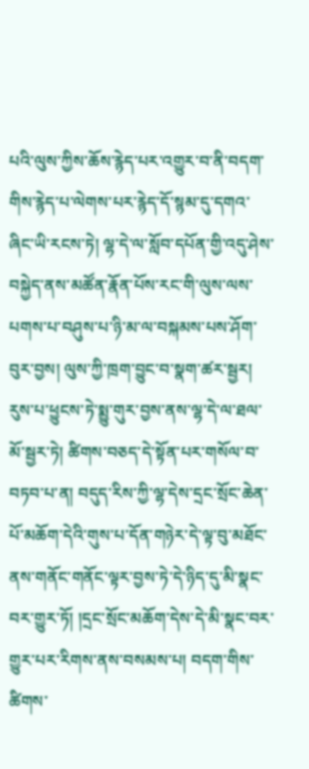པའི་ལུས་ཀྱིས་ཆོས་རྙེད་པར་འགྱུར་བ་ནི་བདག་གིས་རྙེད་པ་ལེགས་པར་རྙེད་དོ་སྙམ་དུ་དགའ་ཞིང་ཡི་རངས་ཏེ། ལྷ་དེ་ལ་སློབ་དཔོན་གྱི་འདུ་ཤེས་བསྐྱེད་ནས་མཚོན་རྣོན་པོས་རང་གི་ལུས་ལས་པགས་པ་བཤུས་པ་ཉི་མ་ལ་བསྐམས་པས་ཤོག་བུར་བྱས། ལུས་ཀྱི་ཁྲག་བྱུང་བ་སྣག་ཚར་སྦྱར། རུས་པ་ཕྱུངས་ཏེ་སྨྱུ་གུར་བྱས་ནས་ལྷ་དེ་ལ་ཐལ་མོ་སྦྱར་ཏེ། ཚིགས་བཅད་དེ་སྟོན་པར་གསོལ་བ་བཏབ་པ་ན། བདུད་རིས་ཀྱི་ལྷ་དེས་དྲང་སྲོང་ཆེན་པོ་མཆོག་དེའི་གུས་པ་དོན་གཉེར་དེ་ལྟ་བུ་མཐོང་ནས་གནོང་གནོང་ལྟར་བྱས་ཏེ་དེ་ཉིད་དུ་མི་སྣང་བར་གྱུར་ཏོ། །དྲང་སྲོང་མཆོག་དེས་དེ་མི་སྣང་བར་གྱུར་པར་རིགས་ནས་བསམས་པ། བདག་གིས་ཚིགས་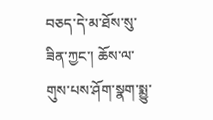བཅད་དེ་མ་ཐོས་སུ་ཟིན་ཀྱང་། ཆོས་ལ་གུས་པས་ཤོག་སྣག་སྨྱུ་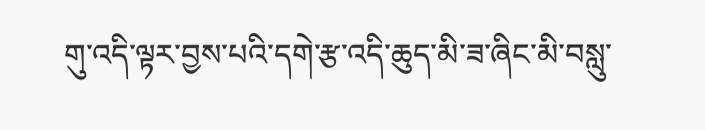གུ་འདི་ལྟར་བྱས་པའི་དགེ་རྩ་འདི་ཆུད་མི་ཟ་ཞིང་མི་བསླུ་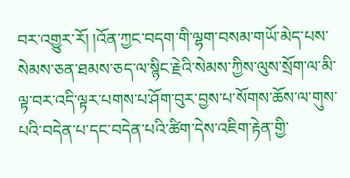བར་འགྱུར་རོ། །འོན་ཀྱང་བདག་གི་ལྷག་བསམ་གཡོ་མེད་པས་སེམས་ཅན་ཐམས་ཅད་ལ་སྙིང་རྗེའི་སེམས་ཀྱིས་ལུས་སྲོག་ལ་མི་ལྟ་བར་འདི་ལྟར་པགས་པ་ཤོག་བུར་བྱས་པ་སོགས་ཆོས་ལ་གུས་པའི་བདེན་པ་དང་བདེན་པའི་ཚིག་དེས་འཇིག་རྟེན་གྱི་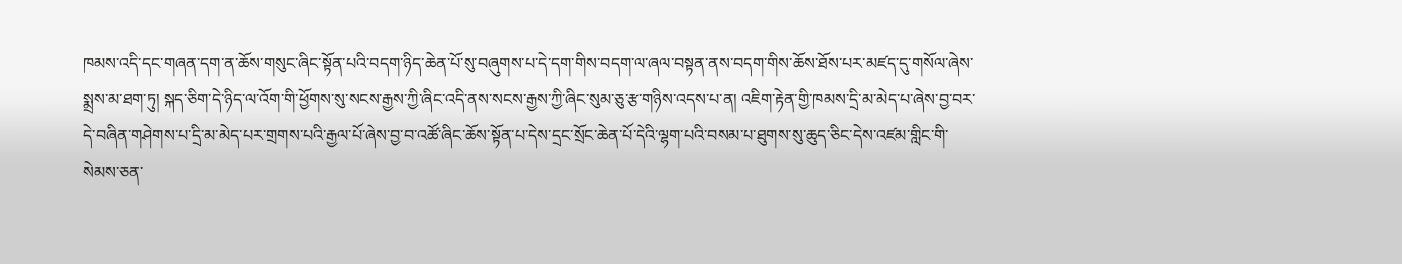ཁམས་འདི་དང་གཞན་དག་ན་ཆོས་གསུང་ཞིང་སྟོན་པའི་བདག་ཉིད་ཆེན་པོ་སུ་བཞུགས་པ་དེ་དག་གིས་བདག་ལ་ཞལ་བསྟན་ནས་བདག་གིས་ཆོས་ཐོས་པར་མཛད་དུ་གསོལ་ཞེས་སྨྲས་མ་ཐག་ཏུ། སྐད་ཅིག་དེ་ཉིད་ལ་འོག་གི་ཕྱོགས་སུ་སངས་རྒྱས་ཀྱི་ཞིང་འདི་ནས་སངས་རྒྱས་ཀྱི་ཞིང་སུམ་ཅུ་རྩ་གཉིས་འདས་པ་ན། འཇིག་རྟེན་གྱི་ཁམས་དྲི་མ་མེད་པ་ཞེས་བྱ་བར་དེ་བཞིན་གཤེགས་པ་དྲི་མ་མེད་པར་གྲགས་པའི་རྒྱལ་པོ་ཞེས་བྱ་བ་འཚོ་ཞིང་ཆོས་སྟོན་པ་དེས་དྲང་སྲོང་ཆེན་པོ་དེའི་ལྷག་པའི་བསམ་པ་ཐུགས་སུ་ཆུད་ཅིང་དེས་འཛམ་གླིང་གི་སེམས་ཅན་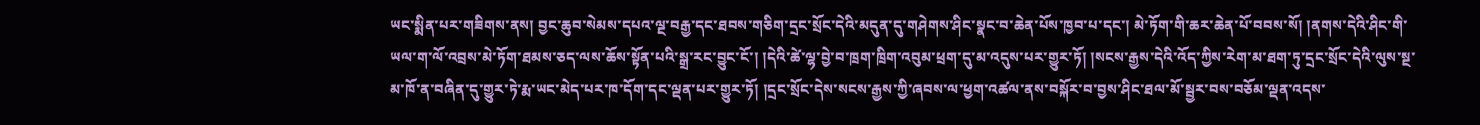ཡང་སྨིན་པར་གཟིགས་ནས། བྱང་ཆུབ་སེམས་དཔའ་ལྔ་བརྒྱ་དང་ཐབས་གཅིག་དྲང་སྲོང་དེའི་མདུན་དུ་གཤེགས་ཤིང་སྣང་བ་ཆེན་པོས་ཁྱབ་པ་དང་། མེ་ཏོག་གི་ཆར་ཆེན་པོ་བབས་སོ། །ནགས་དེའི་ཤིང་གི་ཡལ་ག་ལོ་འབྲས་མེ་ཏོག་ཐམས་ཅད་ལས་ཆོས་སྟོན་པའི་སྒྲ་རང་བྱུང་ངོ་། །དེའི་ཚེ་ལྷ་བྱེ་བ་ཁྲག་ཁྲིག་འབུམ་ཕྲག་དུ་མ་འདུས་པར་གྱུར་ཏོ། །སངས་རྒྱས་དེའི་འོད་ཀྱིས་རེག་མ་ཐག་ཏུ་དྲང་སྲོང་དེའི་ལུས་སྔ་མ་ཁོ་ན་བཞིན་དུ་གྱུར་ཏེ་རྨ་ཡང་མེད་པར་ཁ་དོག་དང་ལྡན་པར་གྱུར་ཏོ། །དྲང་སྲོང་དེས་སངས་རྒྱས་ཀྱི་ཞབས་ལ་ཕྱག་འཚལ་ནས་བསྐོར་བ་བྱས་ཤིང་ཐལ་མོ་སྦྱར་བས་བཅོམ་ལྡན་འདས་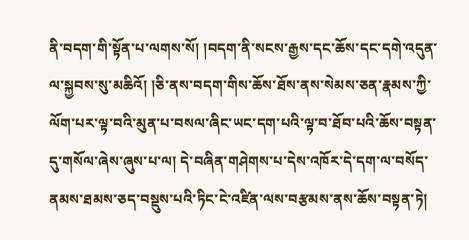ནི་བདག་གི་སྟོན་པ་ལགས་སོ། །བདག་ནི་སངས་རྒྱས་དང་ཆོས་དང་དགེ་འདུན་ལ་སྐྱབས་སུ་མཆིའོ། །ཅི་ནས་བདག་གིས་ཆོས་ཐོས་ནས་སེམས་ཅན་རྣམས་ཀྱི་ལོག་པར་ལྟ་བའི་མུན་པ་བསལ་ཞིང་ཡང་དག་པའི་ལྟ་བ་ཐོབ་པའི་ཆོས་བསྟན་དུ་གསོལ་ཞེས་ཞུས་པ་ལ། དེ་བཞིན་གཤེགས་པ་དེས་འཁོར་དེ་དག་ལ་བསོད་ནམས་ཐམས་ཅད་བསྡུས་པའི་ཏིང་ངེ་འཛིན་ལས་བརྩམས་ནས་ཆོས་བསྟན་ཏེ།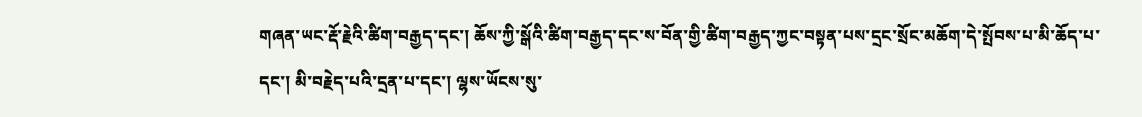གཞན་ཡང་རྡོ་རྗེའི་ཚིག་བརྒྱད་དང་། ཆོས་ཀྱི་སྒོའི་ཚིག་བརྒྱད་དང་ས་བོན་གྱི་ཚིག་བརྒྱད་ཀྱང་བསྟན་པས་དྲང་སྲོང་མཆོག་དེ་སྤོབས་པ་མི་ཆོད་པ་དང་། མི་བརྗེད་པའི་དྲན་པ་དང་། ལྷས་ཡོངས་སུ་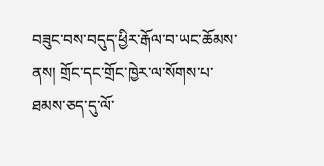བཟུང་བས་བདུད་ཕྱིར་རྒོལ་བ་ཡང་ཆོམས་ནས། གྲོང་དང་གྲོང་ཁྱེར་ལ་སོགས་པ་ཐམས་ཅད་དུ་ལོ་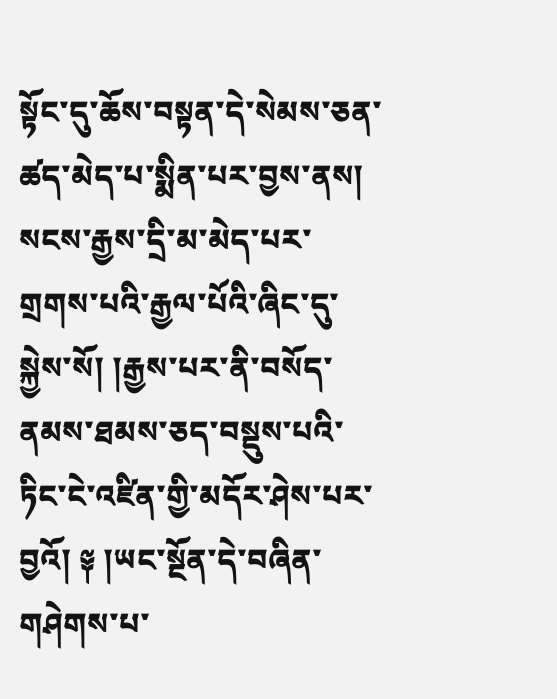སྟོང་དུ་ཆོས་བསྟན་དེ་སེམས་ཅན་ཚད་མེད་པ་སྨིན་པར་བྱས་ནས། སངས་རྒྱས་དྲི་མ་མེད་པར་གྲགས་པའི་རྒྱལ་པོའི་ཞིང་དུ་སྐྱེས་སོ། །རྒྱས་པར་ནི་བསོད་ནམས་ཐམས་ཅད་བསྡུས་པའི་ཏིང་ངེ་འཛིན་གྱི་མདོར་ཤེས་པར་བྱའོ། ༈ །ཡང་སྔོན་དེ་བཞིན་གཤེགས་པ་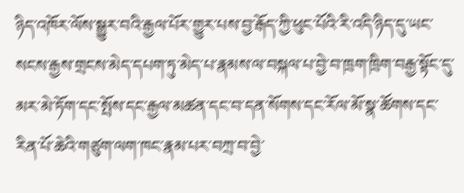ཉིད་འཁོར་ལོས་སྒྱུར་བའི་རྒྱལ་པོར་གྱུར་པས་བྱ་རྒོད་ཀྱི་ཕུང་པོའི་རི་འདི་ཉིད་དུ་ཡང་སངས་རྒྱས་གྲངས་མེད་དཔག་ཏུ་མེད་པ་རྣམས་ལ་བསྐལ་པ་བྱེ་བ་ཁྲག་ཁྲིག་བརྒྱ་སྟོང་དུ་མར་མེ་ཏོག་དང་སྤོས་དང་རྒྱལ་མཚན་དང་བ་དན་སོགས་དང་རོལ་མོ་སྣ་ཚོགས་དང་རིན་པོ་ཆེའི་གཙུག་ལག་ཁང་རྣམ་པར་བཀྲ་བ་བྱེ་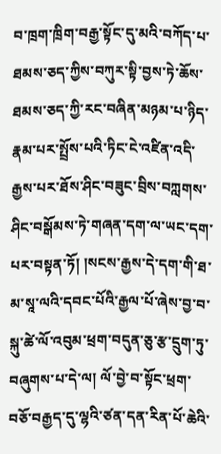བ་ཁྲག་ཁྲིག་བརྒྱ་སྟོང་དུ་མའི་བཀོད་པ་ཐམས་ཅད་ཀྱིས་བཀུར་སྟི་བྱས་ཏེ་ཆོས་ཐམས་ཅད་ཀྱི་རང་བཞིན་མཉམ་པ་ཉིད་རྣམ་པར་སྤྲོས་པའི་ཏིང་ངེ་འཛིན་འདི་རྒྱས་པར་ཐོས་ཤིང་བཟུང་བྲིས་བཀླགས་ཤིང་བསྒོམས་ཏེ་གཞན་དག་ལ་ཡང་དག་པར་བསྟན་ཏོ། །སངས་རྒྱས་དེ་དག་གི་ཐ་མ་སཱ་ལའི་དབང་པོའི་རྒྱལ་པོ་ཞེས་བྱ་བ་སྐུ་ཚེ་ལོ་འབུམ་ཕྲག་བདུན་ཅུ་རྩ་དྲུག་ཏུ་བཞུགས་པ་དེ་ལ། ལོ་བྱེ་བ་སྟོང་ཕྲག་བཅོ་བརྒྱད་དུ་ལྷའི་ཙན་དན་རིན་པོ་ཆེའི་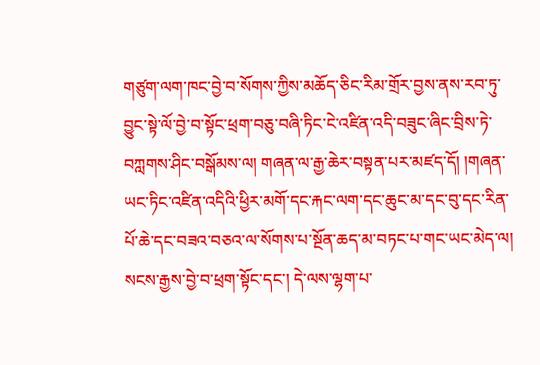གཙུག་ལག་ཁང་བྱེ་བ་སོགས་ཀྱིས་མཆོད་ཅིང་རིམ་གྲོར་བྱས་ནས་རབ་ཏུ་བྱུང་སྟེ་ལོ་བྱེ་བ་སྟོང་ཕྲག་བཅུ་བཞི་ཏིང་ངེ་འཛིན་འདི་བཟུང་ཞིང་བྲིས་ཏེ་བཀླགས་ཤིང་བསྒོམས་ལ། གཞན་ལ་རྒྱ་ཆེར་བསྟན་པར་མཛད་དོ། །གཞན་ཡང་ཏིང་འཛིན་འདིའི་ཕྱིར་མགོ་དང་རྐང་ལག་དང་ཆུང་མ་དང་བུ་དང་རིན་པོ་ཆེ་དང་བཟའ་བཅའ་ལ་སོགས་པ་སྔོན་ཆད་མ་བཏང་པ་གང་ཡང་མེད་ལ། སངས་རྒྱས་བྱེ་བ་ཕྲག་སྟོང་དང་། དེ་ལས་ལྷག་པ་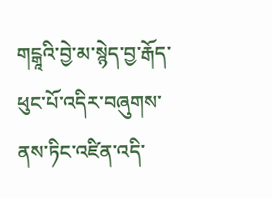གངྒཱའི་བྱེ་མ་སྙེད་བྱ་རྒོད་ཕུང་པོ་འདིར་བཞུགས་ནས་ཏིང་འཛིན་འདི་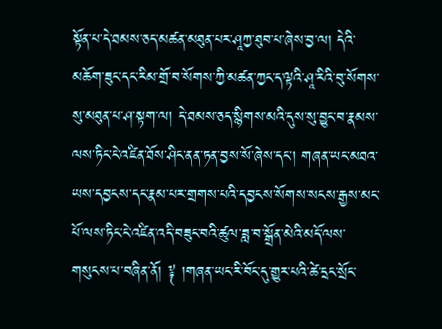སྟོན་པ་དེ་ཐམས་ཅད་མཚན་མཐུན་པར་ཤཱཀྱ་ཐུབ་པ་ཞེས་བྱ་ལ། དེའི་མཆོག་ཟུང་དང་རིམ་གྲོ་བ་སོགས་ཀྱི་མཚན་ཀྱང་ད་ལྟའི་ཤཱ་རིའི་བུ་སོགས་སུ་མཐུན་པ་ཤ་སྟག་ལ། དེ་ཐམས་ཅད་སྙིགས་མའི་དུས་སུ་བྱུང་བ་རྣམས་ལས་ཏིང་ངེ་འཛིན་ཐོས་ཤིང་ནན་ཏན་བྱས་སོ་ཞེས་དང་། གཞན་ཡང་མཐའ་ཡས་དབྱངས་དང་རྣམ་པར་གྲགས་པའི་དབྱངས་སོགས་སངས་རྒྱས་མང་པོ་ལས་ཏིང་ངེ་འཛིན་འདི་བཟུང་བའི་ཚུལ་ཟླ་བ་སྒྲོན་མེའི་མདོ་ལས་གསུངས་པ་བཞིན་ནོ། ༈ །གཞན་ཡང་རི་བོང་དུ་གྱུར་པའི་ཚེ་དྲང་སྲོང་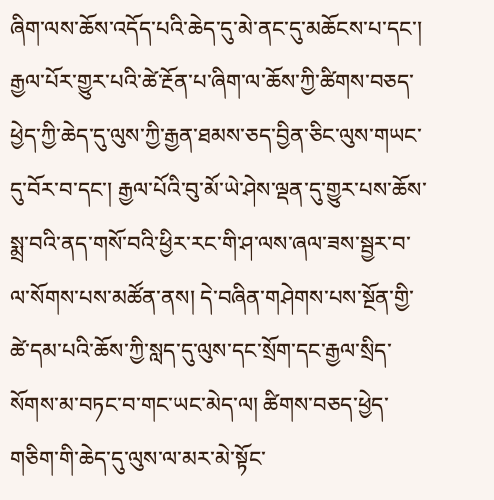ཞིག་ལས་ཆོས་འདོད་པའི་ཆེད་དུ་མེ་ནང་དུ་མཆོངས་པ་དང་། རྒྱལ་པོར་གྱུར་པའི་ཚེ་རྔོན་པ་ཞིག་ལ་ཆོས་ཀྱི་ཚིགས་བཅད་ཕྱེད་ཀྱི་ཆེད་དུ་ལུས་ཀྱི་རྒྱན་ཐམས་ཅད་བྱིན་ཅིང་ལུས་གཡང་དུ་བོར་བ་དང་། རྒྱལ་པོའི་བུ་མོ་ཡེ་ཤེས་ལྡན་དུ་གྱུར་པས་ཆོས་སྨྲ་བའི་ནད་གསོ་བའི་ཕྱིར་རང་གི་ཤ་ལས་ཞལ་ཟས་སྦྱར་བ་ལ་སོགས་པས་མཚོན་ནས། དེ་བཞིན་གཤེགས་པས་སྔོན་གྱི་ཚེ་དམ་པའི་ཆོས་ཀྱི་སླད་དུ་ལུས་དང་སྲོག་དང་རྒྱལ་སྲིད་སོགས་མ་བཏང་བ་གང་ཡང་མེད་ལ། ཚིགས་བཅད་ཕྱེད་གཅིག་གི་ཆེད་དུ་ལུས་ལ་མར་མེ་སྟོང་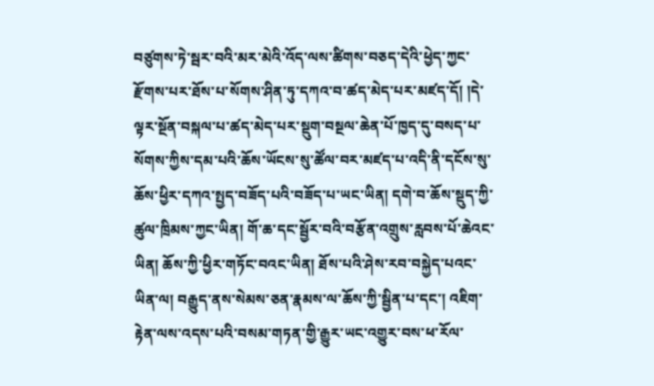བཙུགས་ཏེ་སྦར་བའི་མར་མེའི་འོད་ལས་ཚིགས་བཅད་དེའི་ཕྱེད་ཀྱང་རྫོགས་པར་ཐོས་པ་སོགས་ཤིན་ཏུ་དཀའ་བ་ཚད་མེད་པར་མཛད་དོ། །དེ་ལྟར་སྔོན་བསྐལ་པ་ཚད་མེད་པར་སྡུག་བསྔལ་ཆེན་པོ་ཁྱད་དུ་བསད་པ་སོགས་ཀྱིས་དམ་པའི་ཆོས་ཡོངས་སུ་ཚོལ་བར་མཛད་པ་འདི་ནི་དངོས་སུ་ཆོས་ཕྱིར་དཀའ་སྤྱད་བཟོད་པའི་བཟོད་པ་ཡང་ཡིན། དགེ་བ་ཆོས་སྡུད་ཀྱི་ཚུལ་ཁྲིམས་ཀྱང་ཡིན། གོ་ཆ་དང་སྦྱོར་བའི་བརྩོན་འགྲུས་རླབས་པོ་ཆེའང་ཡིན། ཆོས་ཀྱི་ཕྱིར་གཏོང་བའང་ཡིན། ཐོས་པའི་ཤེས་རབ་བསྐྱེད་པའང་ཡིན་ལ། བརྒྱུད་ནས་སེམས་ཅན་རྣམས་ལ་ཆོས་ཀྱི་སྦྱིན་པ་དང་། འཇིག་རྟེན་ལས་འདས་པའི་བསམ་གཏན་གྱི་རྒྱུར་ཡང་འགྱུར་བས་ཕ་རོལ་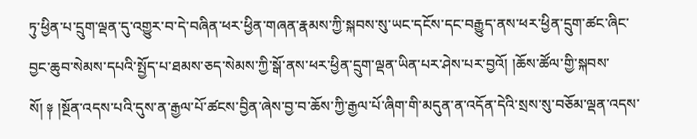ཏུ་ཕྱིན་པ་དྲུག་ལྡན་དུ་འགྱུར་བ་དེ་བཞིན་ཕར་ཕྱིན་གཞན་རྣམས་ཀྱི་སྐབས་སུ་ཡང་དངོས་དང་བརྒྱུད་ནས་ཕར་ཕྱིན་དྲུག་ཚང་ཞིང་བྱང་ཆུབ་སེམས་དཔའི་སྤྱོད་པ་ཐམས་ཅད་སེམས་ཀྱི་སྒོ་ནས་ཕར་ཕྱིན་དྲུག་ལྡན་ཡིན་པར་ཤེས་པར་བྱའོ། །ཆོས་ཚོལ་གྱི་སྐབས་སོ། ༈ །སྔོན་འདས་པའི་དུས་ན་རྒྱལ་པོ་ཚངས་བྱིན་ཞེས་བྱ་བ་ཆོས་ཀྱི་རྒྱལ་པོ་ཞིག་གི་མདུན་ན་འདོན་དེའི་སྲས་སུ་བཅོམ་ལྡན་འདས་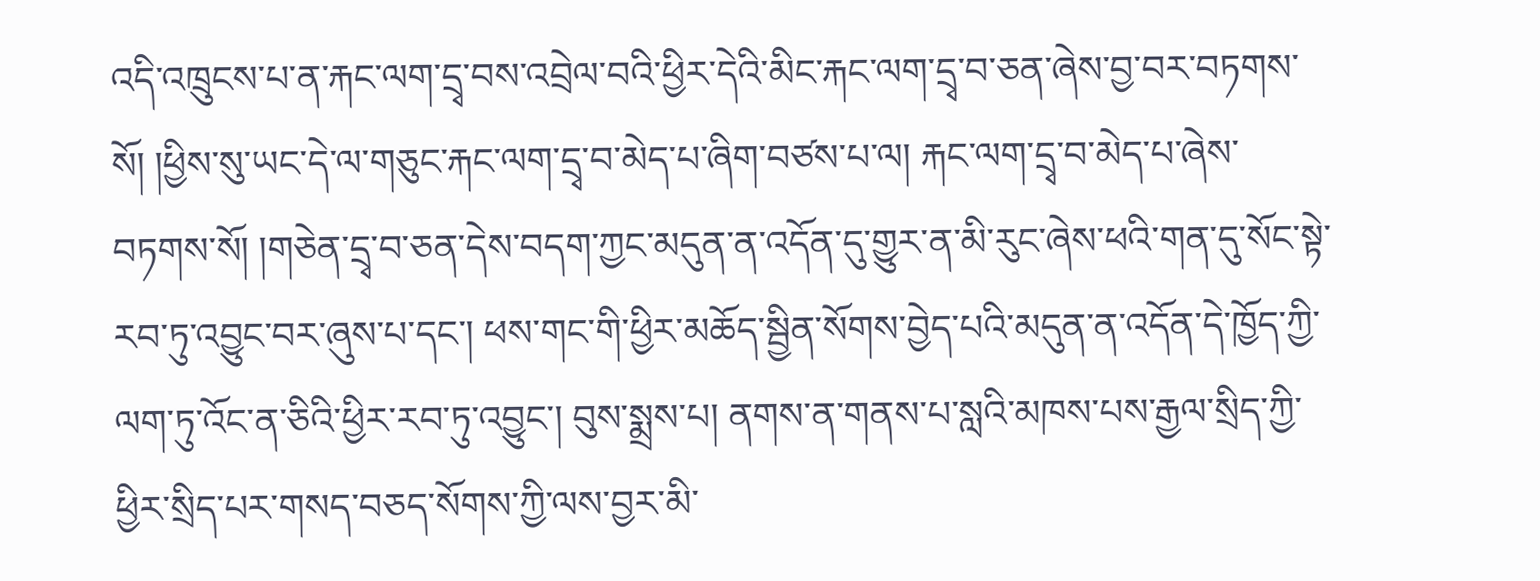འདི་འཁྲུངས་པ་ན་རྐང་ལག་དྲྭ་བས་འབྲེལ་བའི་ཕྱིར་དེའི་མིང་རྐང་ལག་དྲྭ་བ་ཅན་ཞེས་བྱ་བར་བཏགས་སོ། །ཕྱིས་སུ་ཡང་དེ་ལ་གཅུང་རྐང་ལག་དྲྭ་བ་མེད་པ་ཞིག་བཙས་པ་ལ། རྐང་ལག་དྲྭ་བ་མེད་པ་ཞེས་བཏགས་སོ། །གཅེན་དྲྭ་བ་ཅན་དེས་བདག་ཀྱང་མདུན་ན་འདོན་དུ་གྱུར་ན་མི་རུང་ཞེས་ཕའི་གན་དུ་སོང་སྟེ་རབ་ཏུ་འབྱུང་བར་ཞུས་པ་དང་། ཕས་གང་གི་ཕྱིར་མཆོད་སྦྱིན་སོགས་བྱེད་པའི་མདུན་ན་འདོན་དེ་ཁྱོད་ཀྱི་ལག་ཏུ་འོང་ན་ཅིའི་ཕྱིར་རབ་ཏུ་འབྱུང་། བུས་སྨྲས་པ། ནགས་ན་གནས་པ་སླའི་མཁས་པས་རྒྱལ་སྲིད་ཀྱི་ཕྱིར་སྲིད་པར་གསད་བཅད་སོགས་ཀྱི་ལས་བྱར་མི་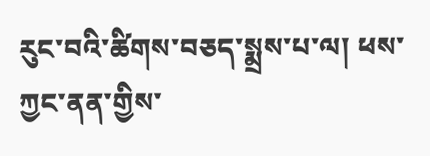རུང་བའི་ཚིགས་བཅད་སྨྲས་པ་ལ། ཕས་ཀྱང་ནན་གྱིས་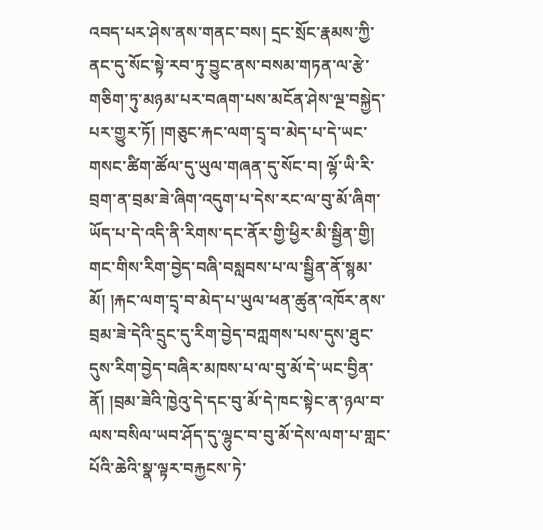འབད་པར་ཤེས་ནས་གནང་བས། དྲང་སྲོང་རྣམས་ཀྱི་ནང་དུ་སོང་སྟེ་རབ་ཏུ་བྱུང་ནས་བསམ་གཏན་ལ་རྩེ་གཅིག་ཏུ་མཉམ་པར་བཞག་པས་མངོན་ཤེས་ལྔ་བསྐྱེད་པར་གྱུར་ཏོ། །གཅུང་རྐང་ལག་དྲྭ་བ་མེད་པ་དེ་ཡང་གསང་ཚིག་ཚོལ་དུ་ཡུལ་གཞན་དུ་སོང་བ། ལྷོ་ཡི་རི་བྲག་ན་བྲམ་ཟེ་ཞིག་འདུག་པ་དེས་རང་ལ་བུ་མོ་ཞིག་ཡོད་པ་དེ་འདི་ནི་རིགས་དང་ནོར་གྱི་ཕྱིར་མི་སྦྱིན་གྱི། གང་གིས་རིག་བྱེད་བཞི་བསླབས་པ་ལ་སྦྱིན་ནོ་སྙམ་མོ། །རྐང་ལག་དྲྭ་བ་མེད་པ་ཡུལ་ཕན་ཚུན་འཁོར་ནས་བྲམ་ཟེ་དེའི་དྲུང་དུ་རིག་བྱེད་བཀླགས་པས་དུས་ཐུང་དུས་རིག་བྱེད་བཞིར་མཁས་པ་ལ་བུ་མོ་དེ་ཡང་བྱིན་ནོ། །བྲམ་ཟེའི་ཁྱེའུ་དེ་དང་བུ་མོ་དེ་ཁང་སྟེང་ན་ཉལ་བ་ལས་བསིལ་ཡབ་ཤོད་དུ་ལྷུང་བ་བུ་མོ་དེས་ལག་པ་གླང་པོའི་ཆེའི་སྣ་ལྟར་བརྐྱངས་ཏེ་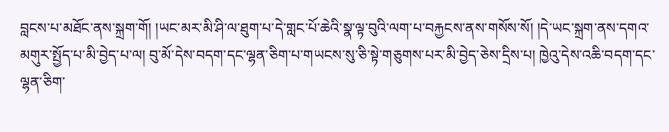བླངས་པ་མཐོང་ནས་སྐྲག་གོ། །ཡང་མར་མི་ཤི་ལ་ཐུག་པ་དེ་གླང་པོ་ཆེའི་སྣ་ལྟ་བུའི་ལག་པ་བརྐྱངས་ནས་གསོས་སོ། །དེ་ཡང་སྐྲག་ནས་དགའ་མགུར་སྤྱོད་པ་མི་བྱེད་པ་ལ། བུ་མོ་དེས་བདག་དང་ལྷན་ཅིག་པ་གཡངས་སུ་ཅི་སྟེ་གཅུགས་པར་མི་བྱེད་ཅེས་དྲིས་པ། ཁྱེའུ་དེས་འཆི་བདག་དང་ལྷན་ཅིག་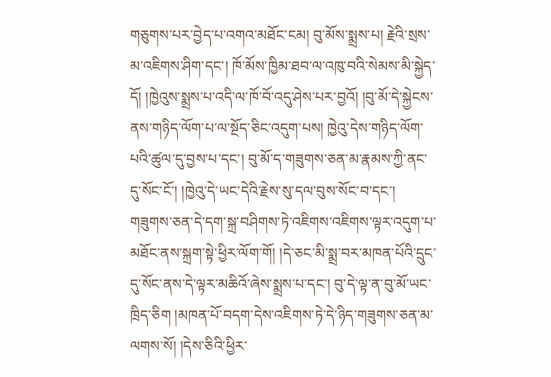གཅུགས་པར་བྱེད་པ་འགའ་མཐོང་ངམ། བུ་མོས་སྨྲས་པ། རྗེའི་སྲས་མ་འཇིགས་ཤིག་དང་། ཁོ་མོས་ཁྱིམ་ཐབ་ལ་འཁུ་བའི་སེམས་མི་སྐྱེད་དོ། །ཁྱེའུས་སྨྲས་པ་འདི་ལ་ཁོ་བོ་འདུ་ཤེས་པར་བྱའོ། །བུ་མོ་དེ་སྐྱེངས་ནས་གཉིད་ལོག་པ་ལ་སྔོད་ཅིང་འདུག་པས། ཁྱེའུ་དེས་གཉིད་ལོག་པའི་ཚུལ་དུ་བྱས་པ་དང་། བུ་མོ་ད་གཟུགས་ཅན་མ་རྣམས་ཀྱི་ནང་དུ་སོང་ངོ་། །ཁྱེའུ་དེ་ཡང་དེའི་རྗེས་སུ་དལ་བུས་སོང་བ་དང་། གཟུགས་ཅན་དེ་དག་སྐྲ་བཤིགས་ཏེ་འཇིགས་འཇིགས་ལྟར་འདུག་པ་མཐོང་ནས་སྐྲག་སྟེ་ཕྱིར་ལོག་གོ། །དེ་ཅང་མི་སྨྲ་བར་མཁན་པོའི་དྲུང་དུ་སོང་ནས་དེ་ལྟར་མཆིའོ་ཞེས་སྨྲས་པ་དང་། བུ་དེ་ལྟ་ན་བུ་མོ་ཡང་ཁྲིད་ཅིག །མཁན་པོ་བདག་དེས་འཇིགས་ཏེ་དེ་ཉིད་གཟུགས་ཅན་མ་ལགས་སོ། །དེས་ཅིའི་ཕྱིར་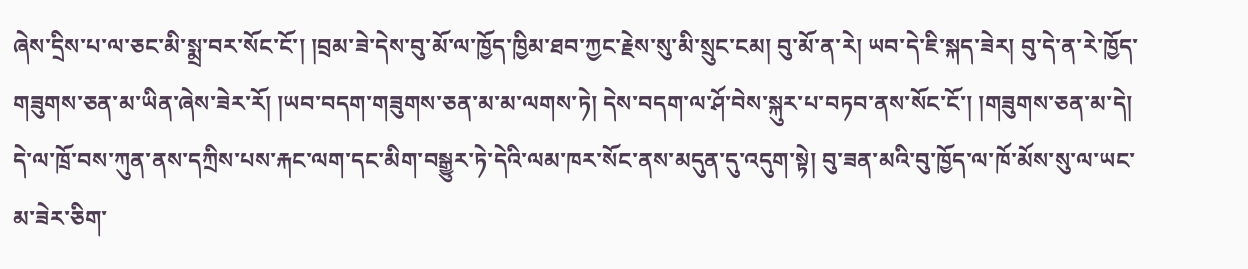ཞེས་དྲིས་པ་ལ་ཅང་མི་སྨྲ་བར་སོང་ངོ་། །བྲམ་ཟེ་དེས་བུ་མོ་ལ་ཁྱོད་ཁྱིམ་ཐབ་ཀྱང་རྗེས་སུ་མི་སྲུང་ངམ། བུ་མོ་ན་རེ། ཡབ་དེ་ཇི་སྐད་ཟེར། བུ་དེ་ན་རེ་ཁྱོད་གཟུགས་ཅན་མ་ཡིན་ཞེས་ཟེར་རོ། །ཡབ་བདག་གཟུགས་ཅན་མ་མ་ལགས་ཏེ། དེས་བདག་ལ་ཤོ་བེས་སྐུར་པ་བཏབ་ནས་སོང་ངོ་། །གཟུགས་ཅན་མ་དེ། དེ་ལ་ཁྲོ་བས་ཀུན་ནས་དཀྲིས་པས་རྐང་ལག་དང་མིག་བསྒྱུར་ཏེ་དེའི་ལམ་ཁར་སོང་ནས་མདུན་དུ་འདུག་སྟེ། བུ་ཟན་མའི་བུ་ཁྱོད་ལ་ཁོ་མོས་སུ་ལ་ཡང་མ་ཟེར་ཅིག་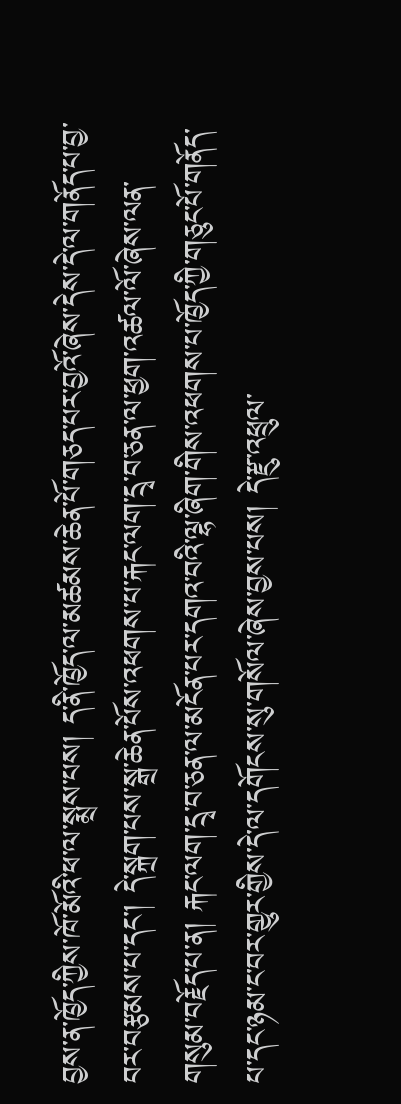བྱས་ན་ཁྱོད་ཀྱིས་ཁོ་མོའི་ཕ་ལ་སྨྲས་པས། ད་ནི་ཁྱོད་ལ་མཚམས་ཆེན་པོ་གཅད་པར་བྱའོ་ཞེས་དེས་དེ་ལ་གནོད་པ་བྱ་བར་བརྩམས་པ་དང་། དེ་སྐྲག་པས་སྒྲ་ཆེན་པོས་འཕགས་པ་རྐང་ལག་དྲྭ་བ་ཅན་ལ་ཕྱག་འཚལ་ལོ་ཞེས་ལན་གསུམ་བརྗོད་པ་ན། རྐང་ལག་དྲྭ་བ་ཅན་ལ་མངོན་པར་དགའ་བའི་ལྷ་ཞིག་གིས་འཕགས་པ་ཁྱོད་ཀྱི་གཅུང་པོ་གནོད་པ་དང་ཉམ་ང་བར་གྱུར་གྱིས་དེ་ལ་དགོངས་སུ་གསོལ་ཞེས་བྱས་པས། དེ་རྫུ་འཕྲུལ་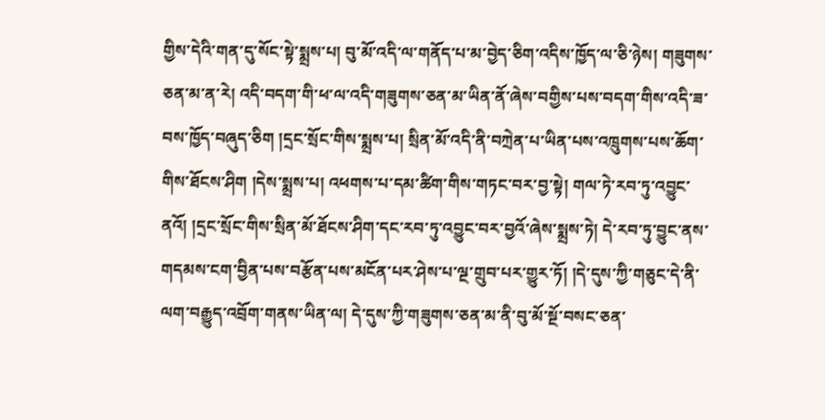གྱིས་དེའི་གན་དུ་སོང་སྟེ་སྨྲས་པ། བུ་མོ་འདི་ལ་གནོད་པ་མ་བྱེད་ཅིག་འདིས་ཁྱོད་ལ་ཅི་ཉེས། གཟུགས་ཅན་མ་ན་རེ། འདི་བདག་གི་ཕ་ལ་འདི་གཟུགས་ཅན་མ་ཡིན་ནོ་ཞེས་བགྱིས་པས་བདག་གིས་འདི་ཟ་བས་ཁྱོད་བཞུད་ཅིག །དྲང་སྲོང་གིས་སྨྲས་པ། སྲིན་མོ་འདི་ནི་བཀྲེན་པ་ཡིན་པས་འཁྲུགས་པས་ཆོག་གིས་ཐོངས་ཤིག །དེས་སྨྲས་པ། འཕགས་པ་དམ་ཚིག་གིས་གཏང་བར་བྱ་སྟེ། གལ་ཏེ་རབ་ཏུ་འབྱུང་ནའོ། །དྲང་སྲོང་གིས་སྲིན་མོ་ཐོངས་ཤིག་དང་རབ་ཏུ་འབྱུང་བར་བྱའོ་ཞེས་སྨྲས་ཏེ། དེ་རབ་ཏུ་བྱུང་ནས་གདམས་ངག་བྱིན་པས་བརྩོན་པས་མངོན་པར་ཤེས་པ་ལྔ་གྲུབ་པར་གྱུར་ཏོ། །དེ་དུས་ཀྱི་གཅུང་དེ་ནི་ལག་བརྒྱུད་འབྲོག་གནས་ཡིན་ལ། དེ་དུས་ཀྱི་གཟུགས་ཅན་མ་ནི་བུ་མོ་སྔོ་བསང་ཅན་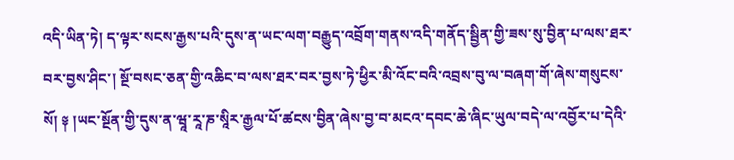འདི་ཡིན་ཏེ། ད་ལྟར་སངས་རྒྱས་པའི་དུས་ན་ཡང་ལག་བརྒྱུད་འབྲོག་གནས་འདི་གནོད་སྦྱིན་གྱི་ཟས་སུ་བྱིན་པ་ལས་ཐར་བར་བྱས་ཤིང་། སྔོ་བསང་ཅན་གྱི་འཆིང་བ་ལས་ཐར་བར་བྱས་ཏེ་ཕྱིར་མི་འོང་བའི་འབྲས་བུ་ལ་བཞག་གོ་ཞེས་གསུངས་སོ། ༈ །ཡང་སྔོན་གྱི་དུས་ན་ཝཱ་རཱ་ཎ་སཱིར་རྒྱལ་པོ་ཚངས་བྱིན་ཞེས་བྱ་བ་མངའ་དབང་ཆེ་ཞིང་ཡུལ་བདེ་ལ་འབྱོར་པ་དེའི་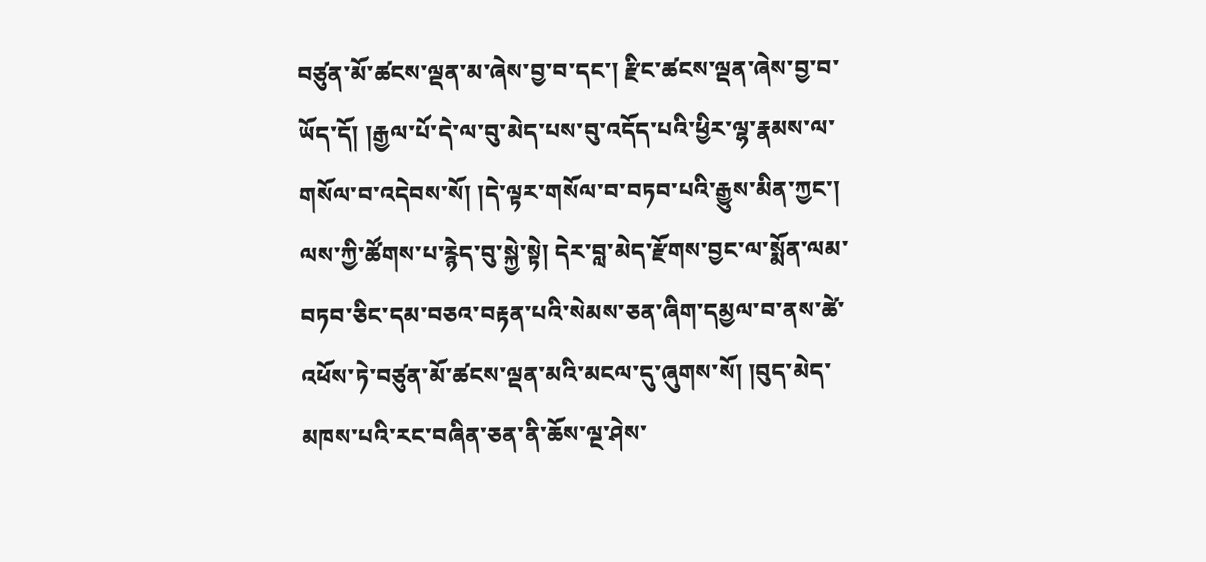བཙུན་མོ་ཚངས་ལྡན་མ་ཞེས་བྱ་བ་དང་། རྫིང་ཚངས་ལྡན་ཞེས་བྱ་བ་ཡོད་དོ། །རྒྱལ་པོ་དེ་ལ་བུ་མེད་པས་བུ་འདོད་པའི་ཕྱིར་ལྷ་རྣམས་ལ་གསོལ་བ་འདེབས་སོ། །དེ་ལྟར་གསོལ་བ་བཏབ་པའི་རྒྱུས་མིན་ཀྱང་། ལས་ཀྱི་ཚོགས་པ་རྙེད་བུ་སྐྱེ་སྟེ། དེར་བླ་མེད་རྫོགས་བྱང་ལ་སྨོན་ལམ་བཏབ་ཅིང་དམ་བཅའ་བརྟན་པའི་སེམས་ཅན་ཞིག་དམྱལ་བ་ནས་ཚེ་འཕོས་ཏེ་བཙུན་མོ་ཚངས་ལྡན་མའི་མངལ་དུ་ཞུགས་སོ། །བུད་མེད་མཁས་པའི་རང་བཞིན་ཅན་ནི་ཆོས་ལྔ་ཤེས་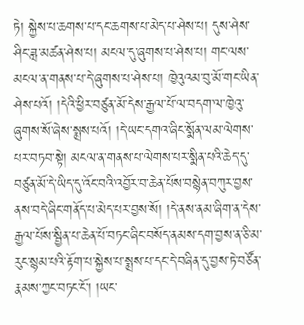ཏེ། སྐྱེས་པ་ཆགས་པ་དང་ཆགས་པ་མེད་པ་ཤེས་པ། དུས་ཤེས་ཤིང་ཟླ་མཚན་ཤེས་པ། མངལ་དུ་ཞུགས་པ་ཤེས་པ། གང་ལས་མངལ་ན་གནས་པ་དེ་ཞུགས་པ་ཤེས་པ། ཁྱེའུའམ་བུ་མོ་གང་ཡིན་ཤེས་པའོ། །དེའི་ཕྱིར་བཙུན་མོ་དེས་རྒྱལ་པོ་ལ་བདག་ལ་ཁྱེའུ་ཞུགས་སོ་ཞེས་སྨྲས་པའོ། །དེ་ཡང་དགའ་ཞིང་སྨོན་ལམ་ལེགས་པར་བཏབ་སྟེ། མངལ་ན་གནས་པ་ལེགས་པར་སྨིན་པའི་ཆེད་དུ་བཙུན་མོ་དེ་ཡིད་དུ་འོང་བའི་འབྱོར་བ་ཆེན་པོས་བསྙེན་བཀུར་བྱས་ནས་བདེ་ཞིང་གནོད་པ་མེད་པར་བྱས་སོ། །དེ་ནས་ནམ་ཞིག་ན་དེས་རྒྱལ་པོས་སྦྱིན་པ་ཆེན་པོ་བཏང་ཞིང་བསོད་ནམས་དག་བྱས་ན་ཅི་མ་རུང་སྙམ་པའི་རྟོག་པ་སྐྱེས་པ་སྨྲས་པ་དང་དེ་བཞིན་དུ་བྱས་ཏེ་བཙོན་རྣམས་ཀྱང་བཏང་ངོ་། །ཡང་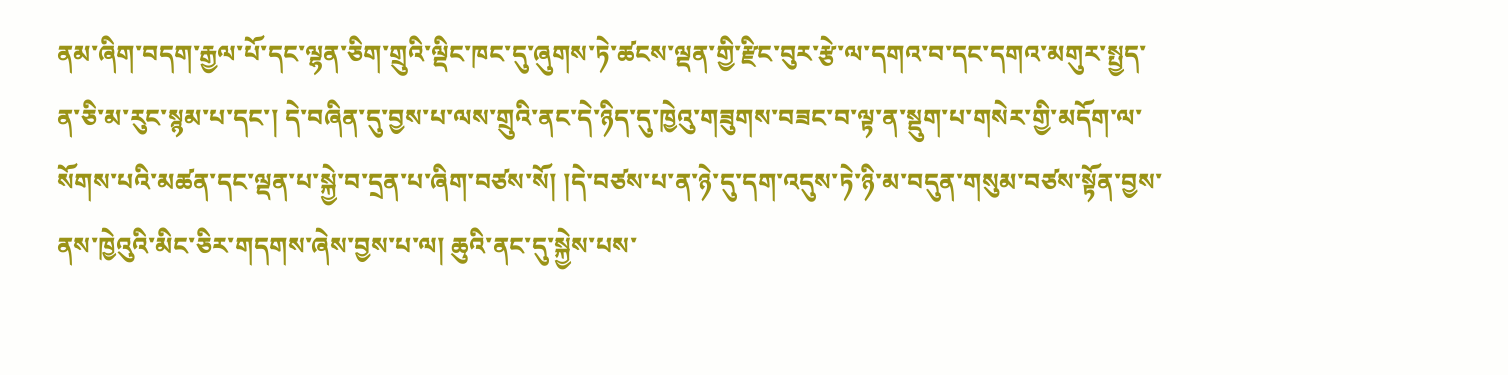ནམ་ཞིག་བདག་རྒྱལ་པོ་དང་ལྷན་ཅིག་གྲུའི་ལྡིང་ཁང་དུ་ཞུགས་ཏེ་ཚངས་ལྡན་གྱི་རྫིང་བུར་རྩེ་ལ་དགའ་བ་དང་དགའ་མགུར་སྤྱད་ན་ཅི་མ་རུང་སྙམ་པ་དང་། དེ་བཞིན་དུ་བྱས་པ་ལས་གྲུའི་ནང་དེ་ཉིད་དུ་ཁྱེའུ་གཟུགས་བཟང་བ་ལྟ་ན་སྡུག་པ་གསེར་གྱི་མདོག་ལ་སོགས་པའི་མཚན་དང་ལྡན་པ་སྐྱེ་བ་དྲན་པ་ཞིག་བཙས་སོ། །དེ་བཙས་པ་ན་ཉེ་དུ་དག་འདུས་ཏེ་ཉི་མ་བདུན་གསུམ་བཙས་སྟོན་བྱས་ནས་ཁྱེའུའི་མིང་ཅིར་གདགས་ཞེས་བྱས་པ་ལ། ཆུའི་ནང་དུ་སྐྱེས་པས་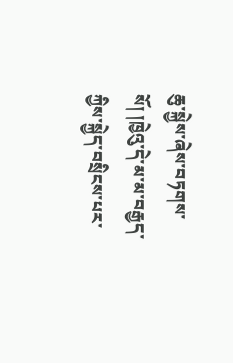ཆུ་སྐྱེས་ཞེས་བཏགས་སོ། །ཁྱེའུ་དེ་མ་མ་བརྒྱད་ཀྱིས་སྐྱེད་བསྲིངས་པར་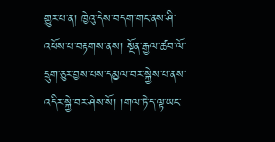གྱུར་པ་ན། ཁྱེའུ་དེས་བདག་གང་ནས་ཤི་འཕོས་པ་བརྟགས་ནས། སྔོན་རྒྱལ་ཚབ་ལོ་དྲུག་ཅུར་བྱས་པས་དམྱལ་བར་སྐྱེས་པ་ནས་འདིར་སྐྱེ་བར་ཤེས་སོ། །གལ་ཏེ་ད་ལྟ་ཡང་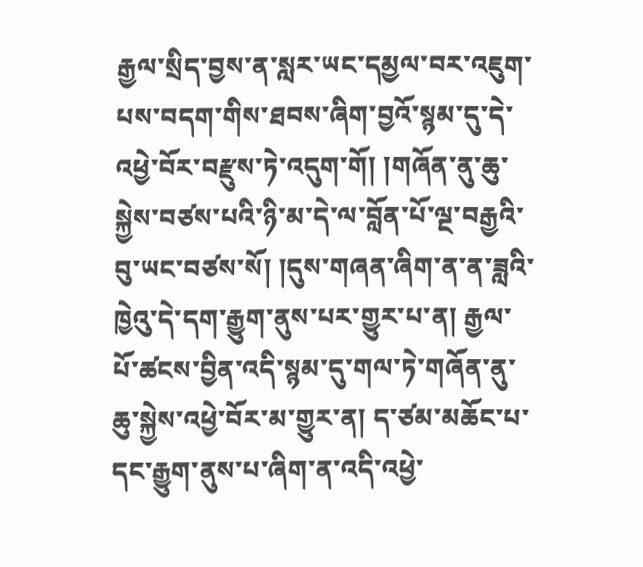རྒྱལ་སྲིད་བྱས་ན་སླར་ཡང་དམྱལ་བར་འཇུག་པས་བདག་གིས་ཐབས་ཞིག་བྱའོ་སྙམ་དུ་དེ་འཕྱེ་བོར་བརྫུས་ཏེ་འདུག་གོ། །གཞོན་ནུ་ཆུ་སྐྱེས་བཙས་པའི་ཉི་མ་དེ་ལ་བློན་པོ་ལྔ་བརྒྱའི་བུ་ཡང་བཙས་སོ། །དུས་གཞན་ཞིག་ན་ན་ཟླའི་ཁྱེའུ་དེ་དག་རྒྱུག་ནུས་པར་གྱུར་པ་ན། རྒྱལ་པོ་ཚངས་བྱིན་འདི་སྙམ་དུ་གལ་ཏེ་གཞོན་ནུ་ཆུ་སྐྱེས་འཕྱེ་བོར་མ་གྱུར་ན། ད་ཙམ་མཆོང་པ་དང་རྒྱུག་ནུས་པ་ཞིག་ན་འདི་འཕྱེ་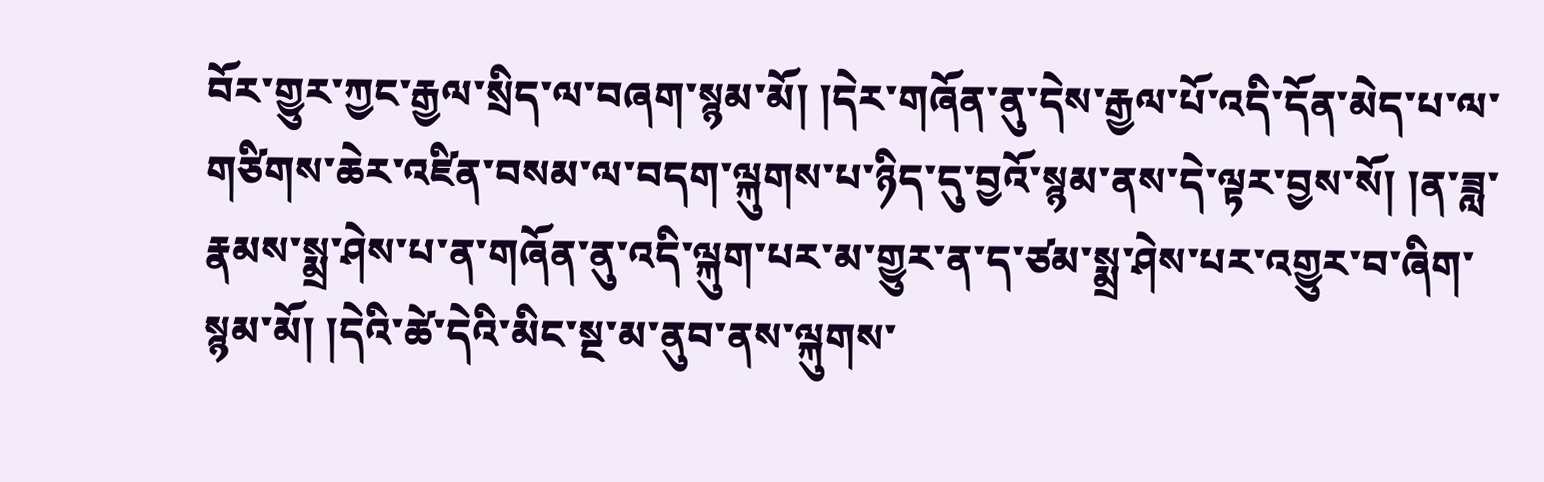བོར་གྱུར་ཀྱང་རྒྱལ་སྲིད་ལ་བཞག་སྙམ་མོ། །དེར་གཞོན་ནུ་དེས་རྒྱལ་པོ་འདི་དོན་མེད་པ་ལ་གཙིགས་ཆེར་འཛིན་བསམ་ལ་བདག་ལྐུགས་པ་ཉིད་དུ་བྱའོ་སྙམ་ནས་དེ་ལྟར་བྱས་སོ། །ན་ཟླ་རྣམས་སྨྲ་ཤེས་པ་ན་གཞོན་ནུ་འདི་ལྐུག་པར་མ་གྱུར་ན་ད་ཙམ་སྨྲ་ཤེས་པར་འགྱུར་བ་ཞིག་སྙམ་མོ། །དེའི་ཚེ་དེའི་མིང་སྔ་མ་ནུབ་ནས་ལྐུགས་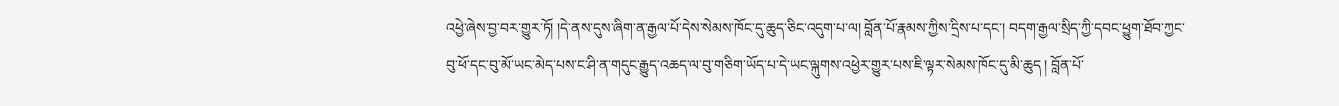འཕྱེ་ཞེས་བྱ་བར་གྱུར་ཏོ། །དེ་ནས་དུས་ཞིག་ན་རྒྱལ་པོ་དེས་སེམས་ཁོང་དུ་ཆུད་ཅིང་འདུག་པ་ལ། བློན་པོ་རྣམས་ཀྱིས་དྲིས་པ་དང་། བདག་རྒྱལ་སྲིད་ཀྱི་དབང་ཕྱུག་ཐོབ་ཀྱང་བུ་ཕོ་དང་བུ་མོ་ཡང་མེད་པས་ང་ཤི་ན་གདུང་རྒྱུད་འཆད་ལ་བུ་གཅིག་ཡོད་པ་དེ་ཡང་ལྐུགས་འཕྱེར་གྱུར་པས་ཇི་ལྟར་སེམས་ཁོང་དུ་མི་ཆུད ། བློན་པོ་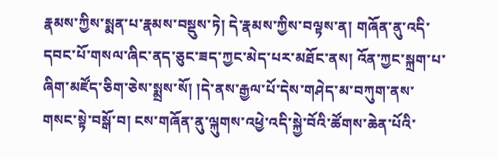རྣམས་ཀྱིས་སྨན་པ་རྣམས་བསྡུས་ཏེ། དེ་རྣམས་ཀྱིས་བལྟས་ན། གཞོན་ནུ་འདི་དབང་པོ་གསལ་ཞིང་ནད་ཅུང་ཟད་ཀྱང་མེད་པར་མཐོང་ནས། འོན་ཀྱང་སྐྲག་པ་ཞིག་མཛོད་ཅིག་ཅེས་སྨྲས་སོ། །དེ་ནས་རྒྱལ་པོ་དེས་གཤེད་མ་བཀུག་ནས་གསང་སྟེ་བསྒོ་བ། ངས་གཞོན་ནུ་ལྐུགས་འཕྱེ་འདི་སྐྱེ་བོའི་ཚོགས་ཆེན་པོའི་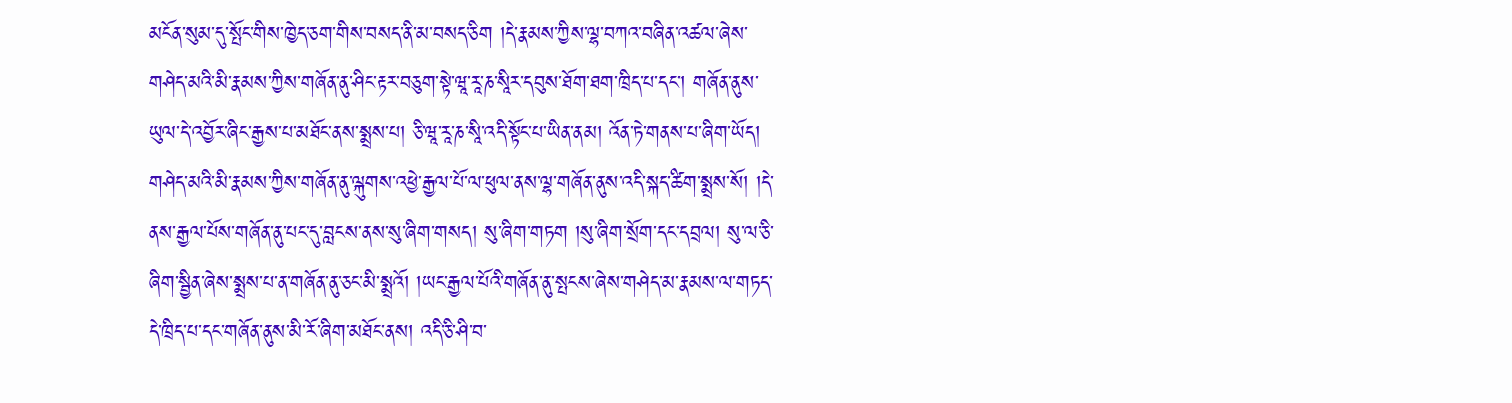མངོན་སུམ་དུ་སྤོང་གིས་ཁྱེད་ཅག་གིས་བསད་ནི་མ་བསད་ཅིག །དེ་རྣམས་ཀྱིས་ལྷ་བཀའ་བཞིན་འཚལ་ཞེས་གཤེད་མའི་མི་རྣམས་ཀྱིས་གཞོན་ནུ་ཤིང་རྟར་བཅུག་སྟེ་ཝཱ་རཱ་ཎ་སཱིར་དབུས་ཐོག་ཐག་ཁྲིད་པ་དང་། གཞོན་ནུས་ཡུལ་དེ་འབྱོར་ཞིང་རྒྱས་པ་མཐོང་ནས་སྨྲས་པ། ཅི་ཝཱ་རཱ་ཎ་སཱི་འདི་སྟོང་པ་ཡིན་ནམ། འོན་ཏེ་གནས་པ་ཞིག་ཡོད། གཤེད་མའི་མི་རྣམས་ཀྱིས་གཞོན་ནུ་ལྐུགས་འཕྱེ་རྒྱལ་པོ་ལ་ཕུལ་ནས་ལྷ་གཞོན་ནུས་འདི་སྐད་ཚིག་སྨྲས་སོ། །དེ་ནས་རྒྱལ་པོས་གཞོན་ནུ་པང་དུ་བླངས་ནས་སུ་ཞིག་གསད། སུ་ཞིག་གཏག །སུ་ཞིག་སྲོག་དང་དབྲལ། སུ་ལ་ཅི་ཞིག་སྦྱིན་ཞེས་སྨྲས་པ་ན་གཞོན་ནུ་ཅང་མི་སྨྲའོ། །ཡང་རྒྱལ་པོའི་གཞོན་ནུ་སྤངས་ཞེས་གཤེད་མ་རྣམས་ལ་གཏད་དེ་ཁྲིད་པ་དང་གཞོན་ནུས་མི་རོ་ཞིག་མཐོང་ནས། འདི་ཅི་ཤི་བ་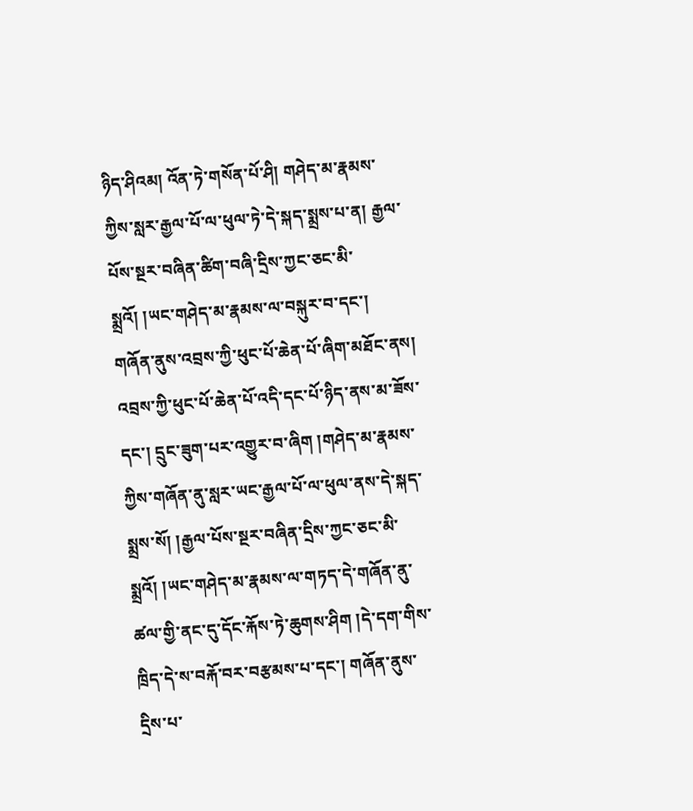ཉིད་ཤིའམ། འོན་ཏེ་གསོན་པོ་ཤི། གཤེད་མ་རྣམས་ཀྱིས་སླར་རྒྱལ་པོ་ལ་ཕུལ་ཏེ་དེ་སྐད་སྨྲས་པ་ན། རྒྱལ་པོས་སྔར་བཞིན་ཚིག་བཞི་དྲིས་ཀྱང་ཅང་མི་སྨྲའོ། །ཡང་གཤེད་མ་རྣམས་ལ་བསྐུར་བ་དང་། གཞོན་ནུས་འབྲས་ཀྱི་ཕུང་པོ་ཆེན་པོ་ཞིག་མཐོང་ནས། འབྲས་ཀྱི་ཕུང་པོ་ཆེན་པོ་འདི་དང་པོ་ཉིད་ནས་མ་ཟོས་དང་། དྲུང་ཟུག་པར་འགྱུར་བ་ཞིག །གཤེད་མ་རྣམས་ཀྱིས་གཞོན་ནུ་སླར་ཡང་རྒྱལ་པོ་ལ་ཕུལ་ནས་དེ་སྐད་སྨྲས་སོ། །རྒྱལ་པོས་སྔར་བཞིན་དྲིས་ཀྱང་ཅང་མི་སྨྲའོ། །ཡང་གཤེད་མ་རྣམས་ལ་གཏད་དེ་གཞོན་ནུ་ཚལ་གྱི་ནང་དུ་དོང་རྐོས་ཏེ་ཆུགས་ཤིག །དེ་དག་གིས་ཁྲིད་དེ་ས་བརྐོ་བར་བརྩམས་པ་དང་། གཞོན་ནུས་དྲིས་པ་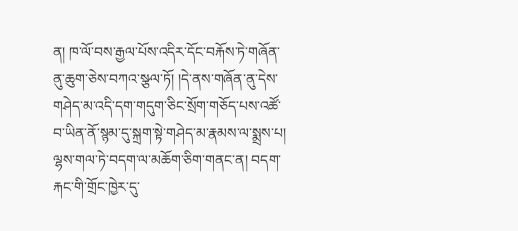ན། ཁ་ལོ་བས་རྒྱལ་པོས་འདིར་དོང་བརྐོས་ཏེ་གཞོན་ནུ་ཆུག་ཅེས་བཀའ་སྩལ་ཏོ། །དེ་ནས་གཞོན་ནུ་དེས་གཤེད་མ་འདི་དག་གདུག་ཅིང་སྲོག་གཅོད་པས་འཚོ་བ་ཡིན་ནོ་སྙམ་དུ་སྐྲག་སྟེ་གཤེད་མ་རྣམས་ལ་སྨྲས་པ། ལྷས་གལ་ཏེ་བདག་ལ་མཆོག་ཅིག་གནང་ན། བདག་རྐང་གི་གྲོང་ཁྱེར་དུ་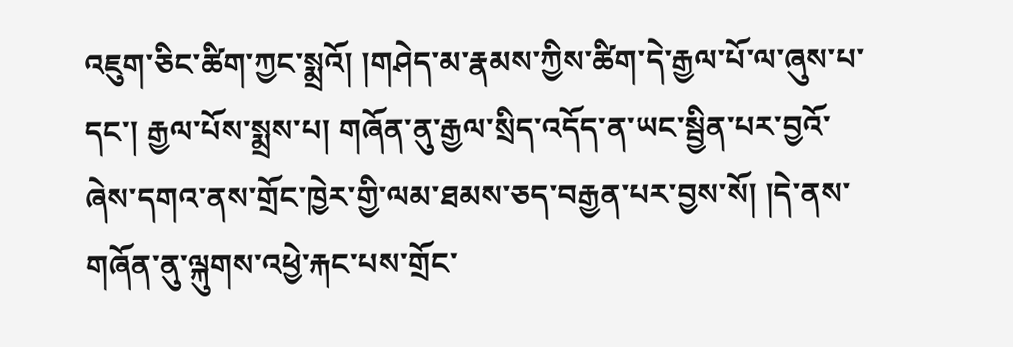འཇུག་ཅིང་ཚིག་ཀྱང་སྨྲའོ། །གཤེད་མ་རྣམས་ཀྱིས་ཚིག་དེ་རྒྱལ་པོ་ལ་ཞུས་པ་དང་། རྒྱལ་པོས་སྨྲས་པ། གཞོན་ནུ་རྒྱལ་སྲིད་འདོད་ན་ཡང་སྦྱིན་པར་བྱའོ་ཞེས་དགའ་ནས་གྲོང་ཁྱེར་གྱི་ལམ་ཐམས་ཅད་བརྒྱན་པར་བྱས་སོ། །དེ་ནས་གཞོན་ནུ་ལྐུགས་འཕྱེ་རྐང་པས་གྲོང་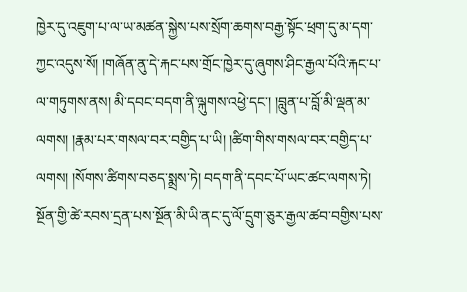ཁྱེར་དུ་འཇུག་པ་ལ་ཡ་མཚན་སྐྱེས་པས་སྲོག་ཆགས་བརྒྱ་སྟོང་ཕྲག་དུ་མ་དག་ཀྱང་འདུས་སོ། །གཞོན་ནུ་དེ་རྐང་པས་གྲོང་ཁྱེར་དུ་ཞུགས་ཤིང་རྒྱལ་པོའི་རྐང་པ་ལ་གཏུགས་ནས། མི་དབང་བདག་ནི་ལྐུགས་འཕྱེ་དང་། །བླུན་པ་བློ་མི་ལྡན་མ་ལགས། །རྣམ་པར་གསལ་བར་བགྱིད་པ་ཡི། །ཚིག་གིས་གསལ་བར་བགྱིད་པ་ལགས། །སོགས་ཚིགས་བཅད་སྨྲས་ཏེ། བདག་ནི་དབང་པོ་ཡང་ཚང་ལགས་ཏེ། སྔོན་གྱི་ཚེ་རབས་དྲན་པས་སྔོན་མི་ཡི་ནང་དུ་ལོ་དྲུག་ཅུར་རྒྱལ་ཚབ་བགྱིས་པས་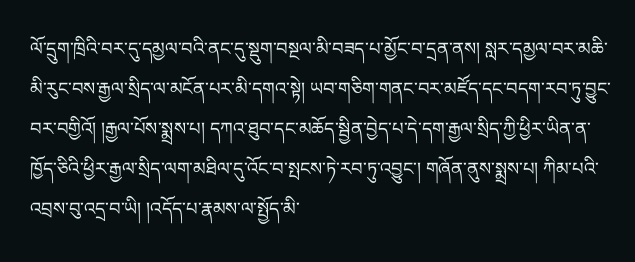ལོ་དྲུག་ཁྲིའི་བར་དུ་དམྱལ་བའི་ནང་དུ་སྡུག་བསྔལ་མི་བཟད་པ་མྱོང་བ་དྲན་ནས། སླར་དམྱལ་བར་མཆི་མི་རུང་བས་རྒྱལ་སྲིད་ལ་མངོན་པར་མི་དགའ་སྟེ། ཡབ་གཅིག་གནང་བར་མཛོད་དང་བདག་རབ་ཏུ་བྱུང་བར་བགྱིའོ། །རྒྱལ་པོས་སྨྲས་པ། དཀའ་ཐུབ་དང་མཆོད་སྦྱིན་བྱེད་པ་དེ་དག་རྒྱལ་སྲིད་ཀྱི་ཕྱིར་ཡིན་ན་ཁྱོད་ཅིའི་ཕྱིར་རྒྱལ་སྲིད་ལག་མཐིལ་དུ་འོང་བ་སྤངས་ཏེ་རབ་ཏུ་འབྱུང་། གཞོན་ནུས་སྨྲས་པ། ཀིམ་པའི་འབྲས་བུ་འདྲ་བ་ཡི། །འདོད་པ་རྣམས་ལ་སྤྱོད་མི་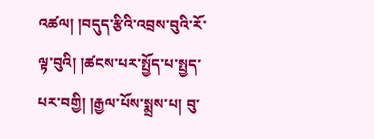འཚལ། །བདུད་རྩིའི་འབྲས་བུའི་རོ་ལྟ་བུའི། །ཚངས་པར་སྤྱོད་པ་སྤྱད་པར་བགྱི། །རྒྱལ་པོས་སྨྲས་པ། བུ་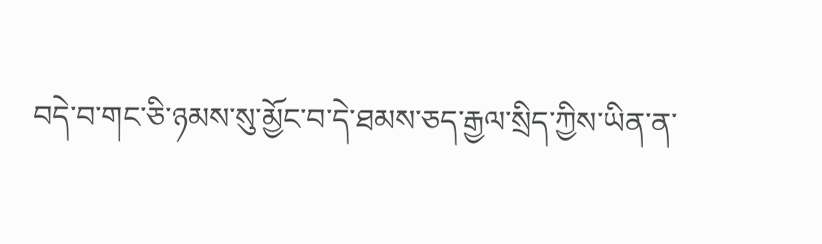བདེ་བ་གང་ཅི་ཉམས་སུ་མྱོང་བ་དེ་ཐམས་ཅད་རྒྱལ་སྲིད་ཀྱིས་ཡིན་ན་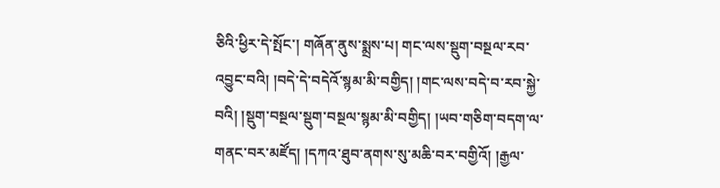ཅིའི་ཕྱིར་དེ་སྤོང་། གཞོན་ནུས་སྨྲས་པ། གང་ལས་སྡུག་བསྔལ་རབ་འབྱུང་བའི། །བདེ་དེ་བདེའོ་སྙམ་མི་བགྱིད། །གང་ལས་བདེ་བ་རབ་སྐྱེ་བའི། །སྡུག་བསྔལ་སྡུག་བསྔལ་སྙམ་མི་བགྱིད། །ཡབ་གཅིག་བདག་ལ་གནང་བར་མཛོད། །དཀའ་ཐུབ་ནགས་སུ་མཆི་བར་བགྱིའོ། །རྒྱལ་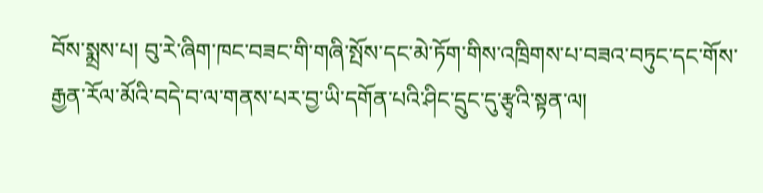བོས་སྨྲས་པ། བུ་རེ་ཞིག་ཁང་བཟང་གི་གཞི་སྤོས་དང་མེ་ཏོག་གིས་འཁྲིགས་པ་བཟའ་བཏུང་དང་གོས་རྒྱན་རོལ་མོའི་བདེ་བ་ལ་གནས་པར་བྱ་ཡི་དགོན་པའི་ཤིང་དྲུང་དུ་རྩྭའི་སྟན་ལ།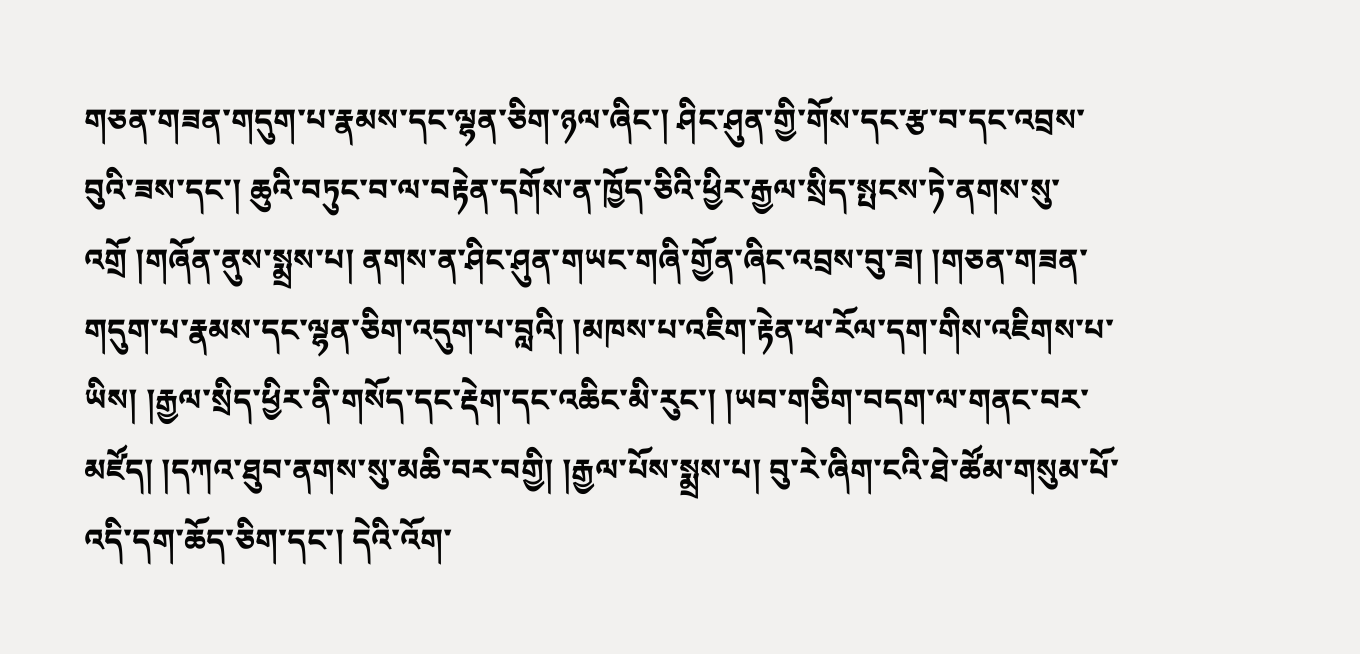གཅན་གཟན་གདུག་པ་རྣམས་དང་ལྷན་ཅིག་ཉལ་ཞིང་། ཤིང་ཤུན་གྱི་གོས་དང་རྩ་བ་དང་འབྲས་བུའི་ཟས་དང་། ཆུའི་བཏུང་བ་ལ་བརྟེན་དགོས་ན་ཁྱོད་ཅིའི་ཕྱིར་རྒྱལ་སྲིད་སྤངས་ཏེ་ནགས་སུ་འགྲོ །གཞོན་ནུས་སྨྲས་པ། ནགས་ན་ཤིང་ཤུན་གཡང་གཞི་གྱོན་ཞིང་འབྲས་བུ་ཟ། །གཅན་གཟན་གདུག་པ་རྣམས་དང་ལྷན་ཅིག་འདུག་པ་བླའི། །མཁས་པ་འཇིག་རྟེན་ཕ་རོལ་དག་གིས་འཇིགས་པ་ཡིས། །རྒྱལ་སྲིད་ཕྱིར་ནི་གསོད་དང་རྡེག་དང་འཆིང་མི་རུང་། །ཡབ་གཅིག་བདག་ལ་གནང་བར་མཛོད། །དཀའ་ཐུབ་ནགས་སུ་མཆི་བར་བགྱི། །རྒྱལ་པོས་སྨྲས་པ། བུ་རེ་ཞིག་ངའི་ཐེ་ཚོམ་གསུམ་པོ་འདི་དག་ཆོད་ཅིག་དང་། དེའི་འོག་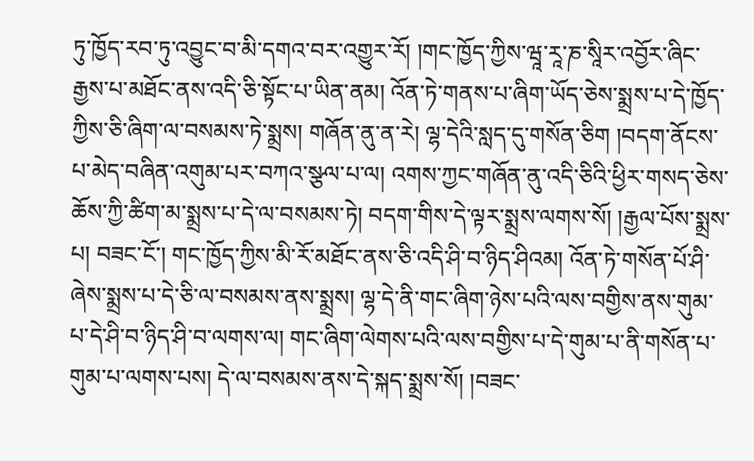ཏུ་ཁྱོད་རབ་ཏུ་འབྱུང་བ་མི་དགའ་བར་འགྱུར་རོ། །གང་ཁྱོད་ཀྱིས་ཝཱ་རཱ་ཎ་སཱིར་འབྱོར་ཞིང་རྒྱས་པ་མཐོང་ནས་འདི་ཅི་སྟོང་པ་ཡིན་ནམ། འོན་ཏེ་གནས་པ་ཞིག་ཡོད་ཅེས་སྨྲས་པ་དེ་ཁྱོད་ཀྱིས་ཅི་ཞིག་ལ་བསམས་ཏེ་སྨྲས། གཞོན་ནུ་ན་རེ། ལྷ་དེའི་སླད་དུ་གསོན་ཅིག །བདག་ནོངས་པ་མེད་བཞིན་འགུམ་པར་བཀའ་སྩལ་པ་ལ། འགས་ཀྱང་གཞོན་ནུ་འདི་ཅིའི་ཕྱིར་གསད་ཅེས་ཆོས་ཀྱི་ཚིག་མ་སྨྲས་པ་དེ་ལ་བསམས་ཏེ། བདག་གིས་དེ་ལྟར་སྨྲས་ལགས་སོ། །རྒྱལ་པོས་སྨྲས་པ། བཟང་ངོ་། གང་ཁྱོད་ཀྱིས་མི་རོ་མཐོང་ནས་ཅི་འདི་ཤི་བ་ཉིད་ཤིའམ། འོན་ཏེ་གསོན་པོ་ཤི་ཞེས་སྨྲས་པ་དེ་ཅི་ལ་བསམས་ནས་སྨྲས། ལྷ་དེ་ནི་གང་ཞིག་ཉེས་པའི་ལས་བགྱིས་ནས་གུམ་པ་དེ་ཤི་བ་ཉིད་ཤི་བ་ལགས་ལ། གང་ཞིག་ལེགས་པའི་ལས་བགྱིས་པ་དེ་གུམ་པ་ནི་གསོན་པ་གུམ་པ་ལགས་པས། དེ་ལ་བསམས་ནས་དེ་སྐད་སྨྲས་སོ། །བཟང་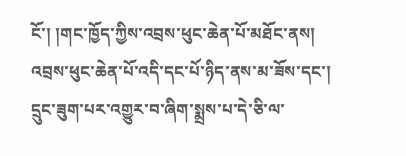ངོ་། །གང་ཁྱོད་ཀྱིས་འབྲས་ཕུང་ཆེན་པོ་མཐོང་ནས། འབྲས་ཕུང་ཆེན་པོ་འདི་དང་པོ་ཉིད་ནས་མ་ཟོས་དང་། དྲུང་ཟུག་པར་འགྱུར་བ་ཞིག་སྨྲས་པ་དེ་ཅི་ལ་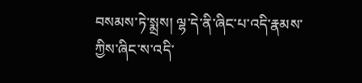བསམས་ཏེ་སྨྲས། ལྷ་དེ་ནི་ཞིང་པ་འདི་རྣམས་ཀྱིས་ཞིང་ས་འདི་